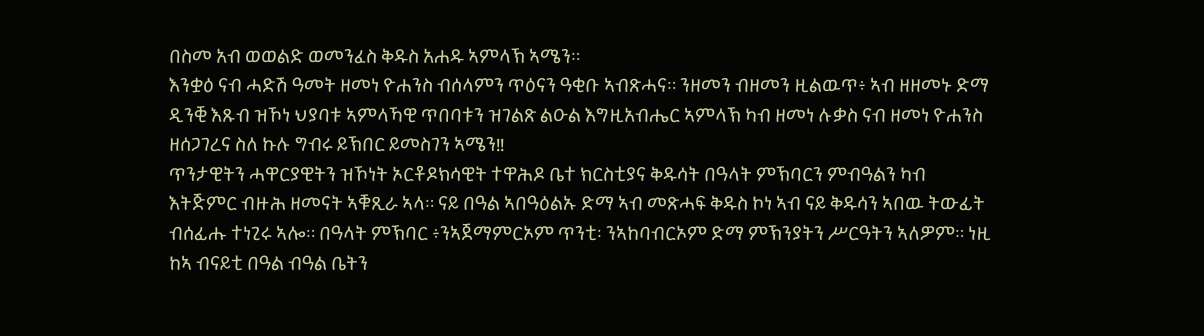በስመ አብ ወወልድ ወመንፈስ ቅዱስ አሐዱ ኣምላኽ ኣሜን።
እንቋዕ ናብ ሓድሽ ዓመት ዘመነ ዮሐንስ ብሰላምን ጥዕናን ዓቂቡ ኣብጽሓና። ንዘመን ብዘመን ዚልዉጥ፥ ኣብ ዘዘመኑ ድማ ዲንቒ እጹብ ዝኾነ ህያባቱ ኣምላኻዊ ጥበባቱን ዝገልጽ ልዑል እግዚአብሔር ኣምላኽ ካብ ዘመነ ሉቃስ ናብ ዘመነ ዮሐንስ ዘሰጋገረና ስለ ኩሉ ግብሩ ይኽበር ይመስገን ኣሜን!!
ጥንታዊትን ሓዋርያዊትን ዝኾነት ኦርቶዶክሳዊት ተዋሕዶ ቤተ ክርስቲያና ቅዱሳት በዓላት ምኽባርን ምብዓልን ካብ እትጅምር ብዙሕ ዘመናት ኣቑጺራ ኣላ። ናይ በዓል ኣበዓዕልኡ ድማ ኣብ መጽሓፍ ቅዱስ ኮነ ኣብ ናይ ቅዱሳን ኣበዉ ትውፊት ብሰፊሑ ተነጊሩ ኣሎ። በዓላት ምኽባር ፥ንኣጀማምርኦም ጥንቲ፡ ንኣከባብርኦም ድማ ምኽንያትን ሥርዓትን ኣለዎም። ነዚ ከኣ ብናይቲ በዓል ብዓል ቤትን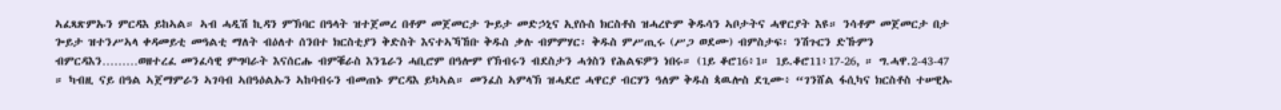ኣፈጻጽምኡን ምርዳእ ይከኣል። ኣብ ሓዲሽ ኪዳን ምኽባር በዓላት ዝተጀመረ በቶም መጀመርታ ጐይታ መድኃኒና ኢየሱስ ክርስቶስ ዝሓረዮም ቅዱሳን ኣቦታትና ሓዋርያት እዩ። ንሳቶም መጀመርታ በታ ጐይታ ዝተንሥኣላ ቀዳመይቲ መዓልቲ ማለት ብዕለተ ሰንበተ ክርስቲያን ቅድስት እናተኣኻኸቡ ቅዱስ ቃሉ ብምምሃር፡ ቅዱስ ምሥጢሩ (ሥጋ ወደሙ) ብምስታፍ፡ ንሽጉርን ድኹምን ብምርዳእን………ወዘተረፈ መንፈሳዊ ምግባራት እናሰርሑ ብምቑራስ እንጌራን ሓቢሮም በዓሎም የኽብሩን ብደስታን ሓጎስን የሕልፍዎን ነበሩ። (1ይ ቆሮ16፥1። 1ይ.ቆሮ11፥17-26, ። ግ.ሓዋ.2-43-47 ። ካብዚ ናይ በዓል ኣጀማምራን ኣገባብ ኣበዓዕልኡን ኣከባብሩን ብመጠኑ ምርዳእ ይካኣል። መንፈስ ኣምላኽ ዝሓደሮ ሓዋርያ ብርሃን ዓለም ቅዱስ ጳዉሎስ ደጊሙ፥ “ገንሸል ፋሲካና ክርስቶስ ተሠዊኡ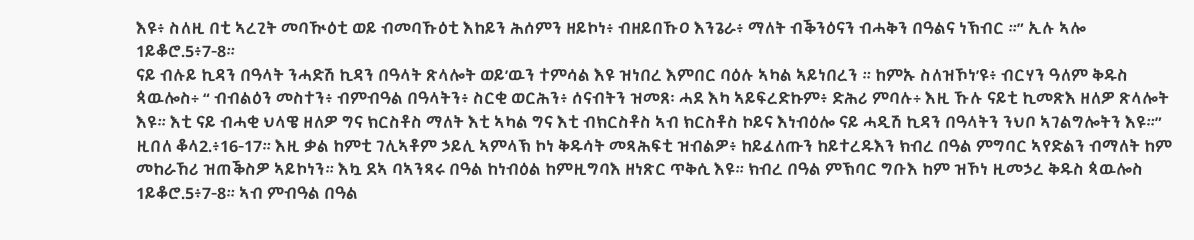እዩ፥ ስለዚ በቲ ኣረጊት መባዂዕቲ ወይ ብመባኹዕቲ እከይን ሕሰምን ዘይኮነ፥ ብዘይበኹዐ እንጌራ፥ ማለት ብቕንዕናን ብሓቅን በዓልና ነኽብር ።” ኢሉ ኣሎ 1ይቆሮ.5፥7-8።
ናይ ብሉይ ኪዳን በዓላት ንሓድሽ ኪዳን በዓላት ጽላሎት ወይ’ዉን ተምሳል እዩ ዝነበረ እምበር ባዕሉ ኣካል ኣይነበረን ። ከምኡ ስለዝኾነ’ዩ፥ ብርሃን ዓለም ቅዱስ ጳዉሎስ÷ “ ብብልዕን መስተን፥ ብምብዓል በዓላትን፥ ስርቂ ወርሕን፥ ሰናብትን ዝመጸ፡ ሓደ እካ ኣይፍረድኩም፥ ድሕሪ ምባሉ÷ እዚ ኹሉ ናይቲ ኪመጽእ ዘለዎ ጽላሎት እዩ። እቲ ናይ ብሓቂ ህላዌ ዘለዎ ግና ክርስቶስ ማለት እቲ ኣካል ግና እቲ ብክርስቶስ ኣብ ክርስቶስ ኮይና እነብዕሎ ናይ ሓዲሽ ኪዳን በዓላትን ንህቦ ኣገልግሎትን እዩ።” ዚበለ ቆላ2.፥16-17። እዚ ቃል ከምቲ ገሊኣቶም ኃይሊ ኣምላኽ ኮነ ቅዱሳት መጻሕፍቲ ዝብልዎ፥ ከይፈለጡን ከይተረዱእን ክብረ በዓል ምግባር ኣየድልን ብማለት ከም መከራኸሪ ዝጠቕስዎ ኣይኮነን። እኳ ደኣ ባኣንጻሩ በዓል ከነብዕል ከምዚግባእ ዘነጽር ጥቅሲ እዩ። ክብረ በዓል ምኽባር ግቡእ ከም ዝኾነ ዚመኃረ ቅዱስ ጳዉሎስ 1ይቆሮ.5፥7-8። ኣብ ምብዓል በዓል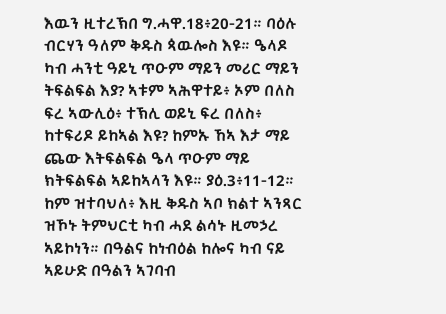እዉን ዚተረኽበ ግ.ሓዋ.18፥20-21። ባዕሉ ብርሃን ዓለም ቅዱስ ጳዉሎስ እዩ። ዔላዶ ካብ ሓንቲ ዓይኒ ጥዑም ማይን መሪር ማይን ትፍልፍል እያ? ኣቱም ኣሕዋተይ፥ ኦም በለስ ፍረ ኣውሊዕ፥ ተኽሊ ወይኒ ፍረ በለስ፥ ከተፍሪዶ ይከኣል እዩ? ከምኡ ኸኣ እታ ማይ ጨው እትፍልፍል ዔላ ጥዑም ማይ ክትፍልፍል ኣይከኣላን እዩ። ያዕ.3፥11-12። ከም ዝተባህለ፥ እዚ ቅዱስ ኣቦ ክልተ ኣንጻር ዝኾኑ ትምህርቲ ካብ ሓደ ልሳኑ ዚመኃረ ኣይኮነን። በዓልና ከነብዕል ከሎና ካብ ናይ ኣይሁድ በዓልን ኣገባብ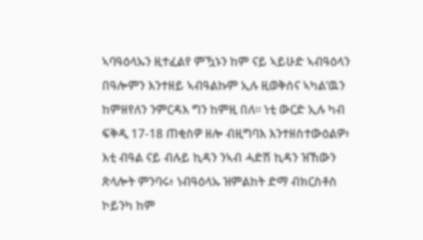ኣባዓዕላኡን ዚተፈልየ ምዃኑን ከም ናይ ኣይሁድ ኣብዓዕላን በዓሎምን እንተዘይ ኣብዓልኩም ኢሉ ዚወቅሰና ኣካል’ዉን ከምዘየለን ንምርዳእ ግን ከምዚ በለ። ነቲ ውርድ ኢሉ ካብ ፍቅዲ 17-18 ጠቂስዎ ዘሎ ብዚግባእ እንተዘስተውዕልዎ፥ እቲ ብዓል ናይ ብሉይ ኪዳን ንኣብ ሓድሽ ኪዳን ዝኸውን ጽላሎት ምንባሩ፥ ነብዓዕላኡ ዝምልከት ድማ ብክርስቶስ ኮይንካ ከም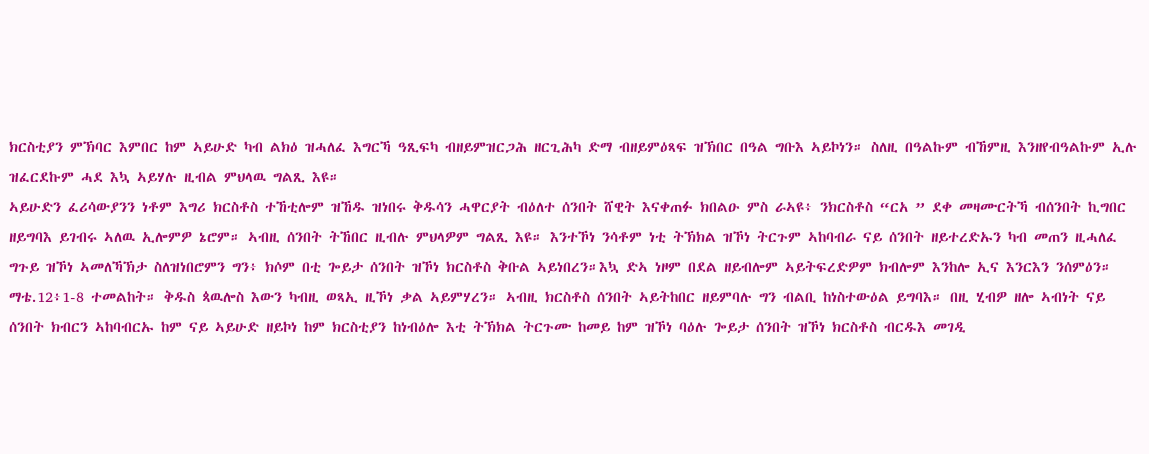ክርስቲያን ምኽባር እምበር ከም ኣይሁድ ካብ ልክዕ ዝሓለፈ እግርኻ ዓጺፍካ ብዘይምዝርጋሕ ዘርጊሕካ ድማ ብዘይምዕጻፍ ዝኽበር በዓል ግቡእ ኣይኮነን። ስለዚ በዓልኩም ብኸምዚ እንዘየብዓልኩም ኢሉ ዝፈርደኩም ሓደ እኳ ኣይሃሉ ዚብል ምህላዉ ግልጺ እዩ።
ኣይሁድን ፈሪሳውያንን ነቶም እግሪ ክርስቶስ ተኸቲሎም ዝኸዱ ዝነበሩ ቅዱሳን ሓዋርያት ብዕለተ ሰንበት ሸዊት እናቀጠፉ ክበልዑ ምስ ራኣዩ፥ ንክርስቶስ “ርአ ” ደቀ መዛሙርትኻ ብሰንበት ኪግበር ዘይግባእ ይገብሩ ኣለዉ ኢሎምዎ ኔሮም። ኣብዚ ሰንበት ትኸበር ዚብሉ ምህላዎም ግልጺ እዩ። እንተኾነ ንሳቶም ነቲ ትኽክል ዝኾነ ትርጉም ኣከባብራ ናይ ሰንበት ዘይተረድኡን ካብ መጠን ዚሓለፈ ግጉይ ዝኾነ ኣመለኻኽታ ስለዝነበሮምን ግን፥ ክሶም በቲ ጐይታ ሰንበት ዝኾነ ክርስቶስ ቅቡል ኣይነበረን።እኳ ድኣ ነዞም በደል ዘይብሎም ኣይትፍረድዎም ክብሎም እንከሎ ኢና እንርእን ንሰምዕን። ማቴ.12፥1-8 ተመልከት። ቅዱስ ጳዉሎስ እውን ካብዚ ወጻኢ ዚኾነ ቃል ኣይምሃረን። ኣብዚ ክርስቶስ ሰንበት ኣይትከበር ዘይምባሉ ግን ብልቢ ከነስተውዕል ይግባእ። በዚ ሂብዎ ዘሎ ኣብነት ናይ ሰንበት ክብርን ኣከባብርኡ ከም ናይ ኣይሁድ ዘይኮነ ከም ክርስቲያን ከነብዕሎ እቲ ትኽክል ትርጉሙ ከመይ ከም ዝኾነ ባዕሉ ጐይታ ሰንበት ዝኾነ ክርስቶስ ብርዱእ መገዲ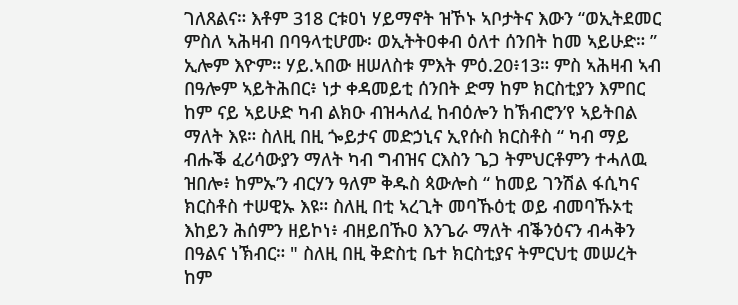ገለጸልና። እቶም 318 ርቱዐነ ሃይማኖት ዝኾኑ ኣቦታትና እውን “ወኢትደመር ምስለ ኣሕዛብ በባዓላቲሆሙ፡ ወኢትትዐቀብ ዕለተ ሰንበት ከመ ኣይሁድ። ” ኢሎም እዮም። ሃይ.ኣበው ዘሠለስቱ ምእት ምዕ.20፥13። ምስ ኣሕዛብ ኣብ በዓሎም ኣይትሕበር፥ ነታ ቀዳመይቲ ሰንበት ድማ ከም ክርስቲያን እምበር ከም ናይ ኣይሁድ ካብ ልክዑ ብዝሓለፈ ከብዕሎን ከኽብሮን’የ ኣይትበል ማለት እዩ። ስለዚ በዚ ጐይታና መድኃኒና ኢየሱስ ክርስቶስ “ ካብ ማይ ብሑቕ ፈሪሳውያን ማለት ካብ ግብዝና ርእስን ጌጋ ትምህርቶምን ተሓለዉ ዝበሎ፥ ከምኡ’ን ብርሃን ዓለም ቅዱስ ጳውሎስ “ ከመይ ገንሽል ፋሲካና ክርስቶስ ተሠዊኡ እዩ። ስለዚ በቲ ኣረጊት መባኹዕቲ ወይ ብመባኹኦቲ እከይን ሕሰምን ዘይኮነ፥ ብዘይበኹዐ እንጌራ ማለት ብቕንዕናን ብሓቅን በዓልና ነኽብር። " ስለዚ በዚ ቅድስቲ ቤተ ክርስቲያና ትምርህቲ መሠረት ከም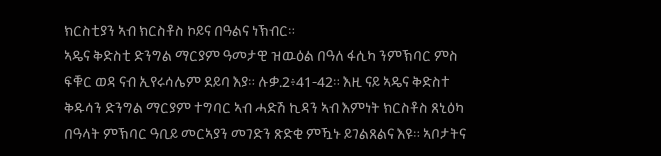ክርስቲያን ኣብ ክርስቶስ ኮይና በዓልና ነኽብር።
ኣዴና ቅድስቲ ድንግል ማርያም ዓመታዊ ዝዉዕል በዓለ ፋሲካ ንምኽባር ምስ ፍቑር ወዳ ናብ ኢየሩሳሌም ደይባ እያ። ሉቃ.2፥41-42። እዚ ናይ ኣዴና ቅድስተ ቅዱሳን ድንግል ማርያም ተግባር ኣብ ሓድሽ ኪዳን ኣብ እምነት ክርስቶስ ጸኒዕካ በዓላት ምኽባር ዓቢይ መርኣያን መገድን ጽድቂ ምዃኑ ይገልጸልና እዩ። ኣቦታትና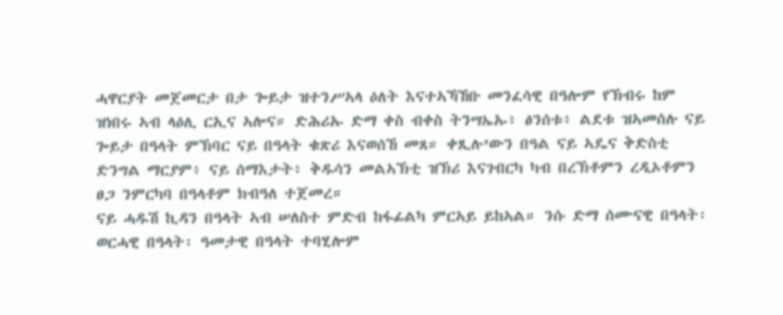ሓዋርያት መጀመርታ በታ ጐይታ ዝተንሥኣላ ዕለት እናተኣኻኸቡ መንፈሳዊ በዓሎም የኽብሩ ከም ዝነበሩ ኣብ ላዕሊ ርኢና ኣሎና። ድሕሪኡ ድማ ቀስ ብቀስ ትንሣኤኡ፥ ፅንሰቱ፥ ልደቱ ዝኣመሰሉ ናይ ጐይታ በዓላት ምኽባር ናይ በዓላት ቁጽሪ እናወሰኸ መጸ። ቀጺሉ’ውን በዓል ናይ ኣዴና ቅድስቲ ድንግል ማርያም፥ ናይ ሰማእታት፥ ቅዱሳን መልኣኽቲ ዝኽሪ እናገብርካ ካብ በረኽቶምን ረዲኦቶምን ፀጋ ንምርካባ በዓላቶም ክብዓለ ተጀመረ።
ናይ ሓዱሽ ኪዳን በዓላት ኣብ ሠለስተ ምድብ ከፋፊልካ ምርኣይ ይከኣል። ንሱ ድማ ሰሙናዊ በዓላት፡ ወርሓዊ በዓላት፡ ዓመታዊ በዓላት ተባሂሎም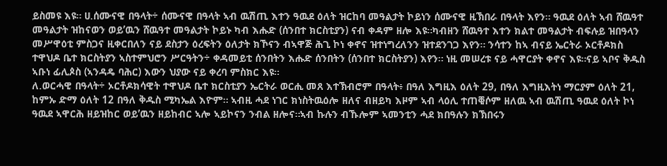ይስመዩ እዩ። ሀ.ሰሙናዊ በዓላት÷ ሰሙናዊ በዓላት ኣብ ዉሽጢ እተን ዓዉደ ዕለት ዝርከባ መዓልታት ኮይነን ሰሙናዊ ዚኽበራ በዓላት እየን። ዓዉደ ዕለት ኣብ ሸዉዓተ መዓልታት ዝከናወን ወይ’ዉን ሸዉዓተ መዓልታት ኮይኑ ካብ እሑድ (ሰንበተ ክርስቲያን) ናብ ቀዳም ዘሎ እዩ።ካብዘን ሸዉዓተ እተን ክልተ መዓልታት ብፍሉይ ዝበዓላን መሥዋዕቲ ምስጋና ዚቀርበለን ናይ ደስታን ዕረፍትን ዕለታት ክኾናን ብኣዋጅ ሕጊ ኮነ ቀኖና ዝተነግረለንን ዝተደንገጋ እየን። ንሳተን ከኣ ብናይ ኤርትራ ኦርቶዶክስ ተዋህዶ ቤተ ክርስትያን ኣስተምህሮን ሥርዓትን÷ ቀዳመይቲ ሰንበትን እሑድ ሰንበትን (ሰንበተ ክርስትያን) እየን። ነዚ መሠረቱ ናይ ሓዋርያት ቀኖና እዩ።ናይ ኣቦና ቅዱስ ኣቡነ ፊሊጶስ (ኣንዳዴ ባሕር) እውን ህያው ናይ ቀረባ ምስክር እዩ።
ለ.ወርሓዊ በዓላት÷ ኦርቶዶክሳዊት ተዋህዶ ቤተ ክርስቲያን ኤርትራ ወርሒ መጸ እተኽብሮም በዓላት፥ በዓለ እግዚእ ዕለት 29, በዓለ እግዚእትነ ማርያም ዕለት 21, ከምኡ ድማ ዕለት 12 በዓለ ቅዱስ ሚካኤል እዮም። ኣብዚ ሓደ ነገር ክነስትዉዕሎ ዘለና ብዘይካ እዞም ኣብ ላዕሊ ተጠቒሶም ዘለዉ ኣብ ዉሽጢ ዓዉደ ዕለት ኮነ ዓዉደ ኣዋርሕ ዘይዝከር ወይ’ዉን ዘይከብር ኣሎ ኣይኮናን ንብል ዘሎና።ኣብ ኩሉን ብኹሎም ኣመንቲን ሓደ ክበዓሉን ክኽበሩን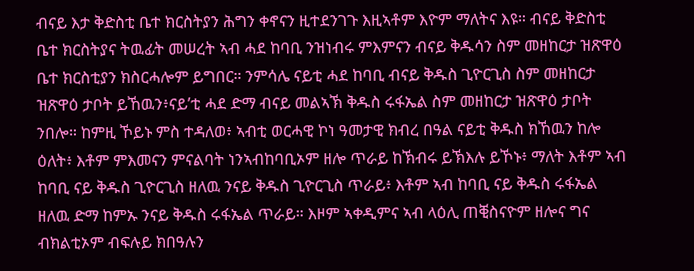ብናይ እታ ቅድስቲ ቤተ ክርስትያን ሕግን ቀኖናን ዚተደንገጉ እዚኣቶም እዮም ማለትና እዩ። ብናይ ቅድስቲ ቤተ ክርስትያና ትዉፊት መሠረት ኣብ ሓደ ከባቢ ንዝነብሩ ምእምናን ብናይ ቅዱሳን ስም መዘከርታ ዝጽዋዕ ቤተ ክርስቲያን ክስርሓሎም ይግበር። ንምሳሌ ናይቲ ሓደ ከባቢ ብናይ ቅዱስ ጊዮርጊስ ስም መዘከርታ ዝጽዋዕ ታቦት ይኸዉን፥ናይ’ቲ ሓደ ድማ ብናይ መልኣኽ ቅዱስ ሩፋኤል ስም መዘከርታ ዝጽዋዕ ታቦት ንበሎ። ከምዚ ኾይኑ ምስ ተዳለወ፥ ኣብቲ ወርሓዊ ኮነ ዓመታዊ ክብረ በዓል ናይቲ ቅዱስ ክኸዉን ከሎ ዕለት፥ እቶም ምእመናን ምናልባት ነንኣብከባቢኦም ዘሎ ጥራይ ከኽብሩ ይኽእሉ ይኾኑ፥ ማለት እቶም ኣብ ከባቢ ናይ ቅዱስ ጊዮርጊስ ዘለዉ ንናይ ቅዱስ ጊዮርጊስ ጥራይ፥ እቶም ኣብ ከባቢ ናይ ቅዱስ ሩፋኤል ዘለዉ ድማ ከምኡ ንናይ ቅዱስ ሩፋኤል ጥራይ። እዞም ኣቀዲምና ኣብ ላዕሊ ጠቒስናዮም ዘሎና ግና ብክልቲኦም ብፍሉይ ክበዓሉን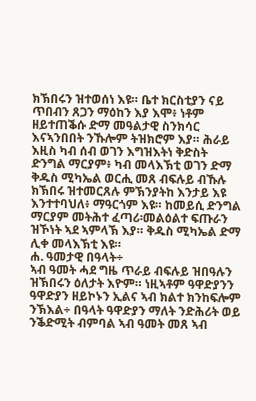ክኽበሩን ዝተወሰነ እዩ። ቤተ ክርስቲያን ናይ ጥበብን ጸጋን ማዕከን እያ እሞ፥ ነቶም ዘይተጠቕሱ ድማ መዓልታዊ ስንክሳር እናኣንበበት ንኹሎም ትዝክሮም እያ። ሕራይ እዚስ ካብ ሰብ ወገን እግዝእትነ ቅድስት ድንግል ማርያም፥ ካብ መላእኽቲ ወገን ድማ ቅዱስ ሚካኤል ወርሒ መጸ ብፍሉይ ብኹሉ ክኽበሩ ዝተመርጸሉ ምኽንያትከ እንታይ እዩ እንተተባህለ፥ ማዓርጎም እዩ። ከመይሲ ድንግል ማርያም መትሕተ ፈጣሪ፡መልዕልተ ፍጡራን ዝኾነት ኣደ ኣምላኽ እያ። ቅዱስ ሚካኤል ድማ ሊቀ መላእኽቲ እዩ።
ሐ. ዓመታዊ በዓላት÷
ኣብ ዓመት ሓደ ግዜ ጥራይ ብፍሉይ ዝበዓሉን ዝኽበሩን ዕለታት እዮም። ነዚኣቶም ዓዋድያንን ዓዋድያን ዘይኮኑን ኢልና ኣብ ክልተ ክንከፍሎም ንኽእል÷ በዓላት ዓዋድያን ማለት ንድሕሪት ወይ ንቕድሚት ብምባል ኣብ ዓመት መጸ ኣብ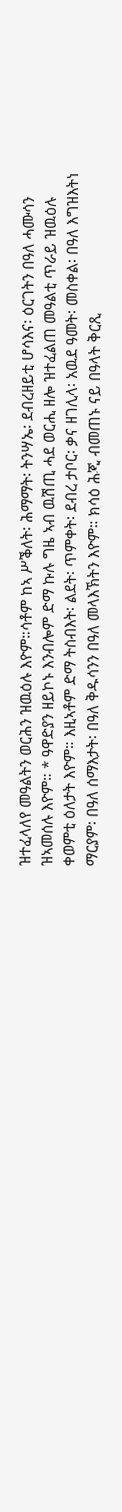ዝተፈላለየ መዓልትን ወርሕን ዝዉዕሉ እዮም።ሳቶም ከኣ ሥቕለት፡ ሕማማት፡ ትንሣኤ፡ ደብረዘይቲ ሆሳእና፡ ዕርገትን በዓለ ሓሙሳን ዝኣመሰሉ እዮም። * ዓዋድያን ዘይኮኑ እንብሎም ድማ ኩሉ ግዜ ኣብ ዉሽጢ ሓደ ወርሒ ዘሎ ዝተፈልጠ መዓልቲ ጥራይ ዝዉዕሉ ቀወምቲ ዕለታት እዮም። እዚኣቶም ድማ ትስብእት፡ ልደት፡ ጥምቀት፡ ደብረ ታቦር፡ ቃና ዘገሊላ፡ አዉደ ዓመት፡ መስቀል፡ በዓለ እግዝእትነ ማርያም፡ በዓለ ሰማእታት፡ በዓለ ቅዱሳንን በዓለ መላእኽትን እዮም። ክሳዕ ሕጂ ብመጠኑ ናይ በዓላት ቅርጺ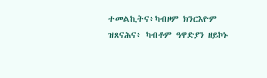ተመልኪትና፥ካብዞም ክንርእዮም ዝጸናሕና፥ ካብቶም ዓዋድያን ዘይኮኑ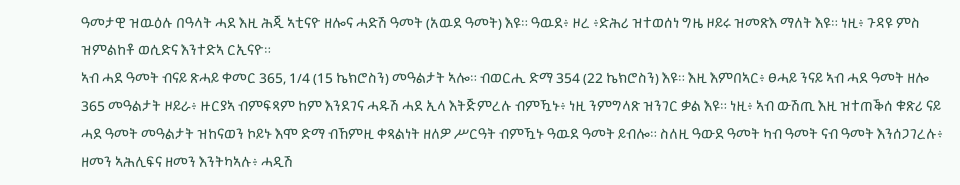ዓመታዊ ዝዉዕሉ በዓላት ሓደ እዚ ሕጂ ኣቲናዮ ዘሎና ሓድሽ ዓመት (አዉደ ዓመት) እዩ። ዓዉደ፥ ዞረ ፥ድሕሪ ዝተወሰነ ግዜ ዞይሩ ዝመጽእ ማለት እዩ። ነዚ፥ ጉዳዩ ምስ ዝምልከቶ ወሲድና እንተድኣ ርኢናዮ።
ኣብ ሓደ ዓመት ብናይ ጽሓይ ቀመር 365, 1/4 (15 ኬክሮስን) መዓልታት ኣሎ። ብወርሒ ድማ 354 (22 ኬክሮስን) እዩ። እዚ እምበኣር፥ ፀሓይ ንናይ ኣብ ሓደ ዓመት ዘሎ 365 መዓልታት ዞይራ፥ ዙርያኣ ብምፍጻም ከም እንደገና ሓዱሽ ሓደ ኢላ እትጅምረሉ ብምዃኑ፥ ነዚ ንምግላጽ ዝንገር ቃል እዩ። ነዚ፥ ኣብ ውሽጢ እዚ ዝተጠቕሰ ቁጽሪ ናይ ሓደ ዓመት መዓልታት ዝከናወን ኮይኑ እሞ ድማ ብኸምዚ ቀጻልነት ዘለዎ ሥርዓት ብምዃኑ ዓዉደ ዓመት ይብሎ። ስለዚ ዓውደ ዓመት ካብ ዓመት ናብ ዓመት እንሰጋገረሉ፥ ዘመን ኣሕሊፍና ዘመን እንትካኣሉ፥ ሓዲሽ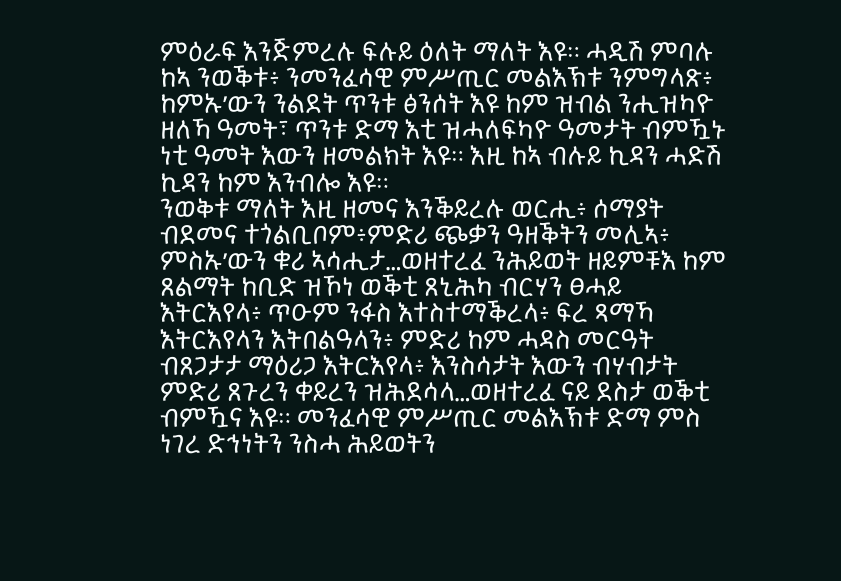ምዕራፍ እንጅምረሉ ፍሉይ ዕለት ማለት እዩ። ሓዲሽ ምባሉ ከኣ ንወቕቱ፥ ንመንፈሳዊ ምሥጢር መልእኽቱ ንምግላጽ፥ ከምኡ’ውን ንልደት ጥንቱ ፅንሰት እዩ ከም ዝብል ንሒዝካዮ ዘለኻ ዓመት፣ ጥንቱ ድማ እቲ ዝሓለፍካዮ ዓመታት ብምዃኑ ነቲ ዓመት እውን ዘመልክት እዩ። እዚ ከኣ ብሉይ ኪዳን ሓድሽ ኪዳን ከም እንብሎ እዩ።
ንወቅቱ ማለት እዚ ዘመና እንቕይረሉ ወርሒ፥ ሰማያት ብደመና ተጎልቢቦም፥ምድሪ ጭቃን ዓዘቕትን መሊኣ፥ ምስኡ’ውን ቁሪ ኣሳሒታ…ወዘተረፈ ንሕይወት ዘይምቹእ ከም ጸልማት ከቢድ ዝኾነ ወቕቲ ጸኒሕካ ብርሃን ፀሓይ እትርእየላ፥ ጥዑም ንፋስ እተስተማቕረላ፥ ፍረ ጻማኻ እትርእየላን እትበልዓላን፥ ምድሪ ከም ሓዳስ መርዓት ብጸጋታታ ማዕሪጋ እትርእየላ፥ እንስሳታት እውን ብሃብታት ምድሪ ጸጉረን ቀይረን ዝሕደሳላ…ወዘተረፈ ናይ ደስታ ወቕቲ ብምዃና እዩ። መንፈሳዊ ምሥጢር መልእኽቱ ድማ ምስ ነገረ ድኅነትን ንስሓ ሕይወትን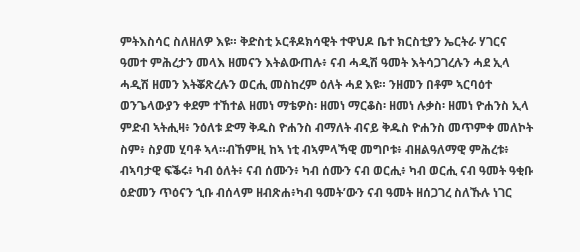ምትእስሳር ስለዘለዎ እዩ። ቅድስቲ ኦርቶዶክሳዊት ተዋህዶ ቤተ ክርስቲያን ኤርትራ ሃገርና ዓመተ ምሕረታን መላእ ዘመናን እትልውጠሉ፥ ናብ ሓዲሽ ዓመት እትሳጋገረሉን ሓደ ኢላ ሓዲሽ ዘመን እትቖጽረሉን ወርሒ መስከረም ዕለት ሓደ እዩ። ንዘመን በቶም ኣርባዕተ ወንጌላውያን ቀደም ተኸተል ዘመነ ማቴዎስ፡ ዘመነ ማርቆስ፡ ዘመነ ሉቃስ፡ ዘመነ ዮሐንስ ኢላ ምድብ ኣትሒዛ፥ ንዕለቱ ድማ ቅዱስ ዮሐንስ ብማለት ብናይ ቅዱስ ዮሐንስ መጥምቀ መለኮት ስም፥ ስያመ ሂባቶ ኣላ።ብኸምዚ ከኣ ነቲ ብኣምላኻዊ መግቦቱ፥ ብዘልዓለማዊ ምሕረቱ፥ ብኣባታዊ ፍቕሩ፥ ካብ ዕለት፥ ናብ ሰሙን፥ ካብ ሰሙን ናብ ወርሒ፥ ካብ ወርሒ ናብ ዓመት ዓቂቡ ዕድመን ጥዕናን ኂቡ ብሰላም ዘብጽሐ፥ካብ ዓመት’ውን ናብ ዓመት ዘሰጋገረ ስለኹሉ ነገር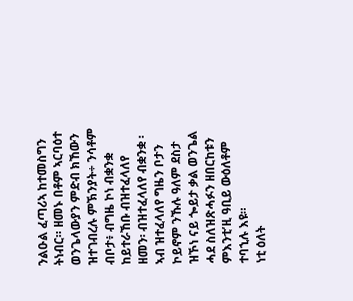ንልዑል ፈጣሪኣ ከተመስግን ትነብር። ዘመኑ በቶም ኣርባዕተ ወንጌላውያን ምድብ ክኸውን ዝተገብረሉ ምኽንያት÷ ንሳቶም ብቦታ፥ ብግዜ ኮነ ብቋንቋ ከይተራኸቡ ብዝተፈላለየ ዘመን፡ ብዝተፈላለየ ብቋንቋ ፡ኣብ ዝተፈላለየ ግዜን ቦታን ኮይኖም ንኹሉ ዓለም ደስታ ዝኾነ ናይ ጐይታ ቃል ወንጌል ሓደ ስለዝጽሓፉን ዘበርከቱን ምእንቲ’ዚ ዓቢይ ውዕለቶም ተባኂሉ እዩ።
ነቲ ዕለት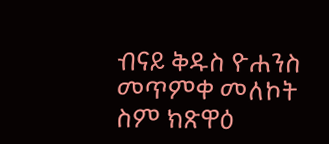ብናይ ቅዱስ ዮሐንስ መጥምቀ መለኮት ስም ክጽዋዕ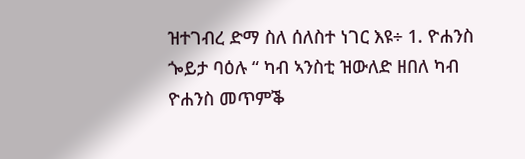ዝተገብረ ድማ ስለ ሰለስተ ነገር እዩ÷ 1. ዮሐንስ ጐይታ ባዕሉ “ ካብ ኣንስቲ ዝውለድ ዘበለ ካብ ዮሐንስ መጥምቕ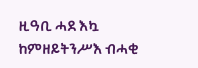ዚዓቢ ሓደ እኳ ከምዘይትንሥእ ብሓቂ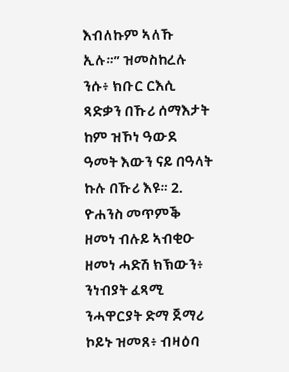እብለኩም ኣለኹ ኢሉ።” ዝመስከረሉ ንሱ፥ ክቡር ርእሲ ጻድቃን በኹሪ ሰማእታት ከም ዝኾነ ዓውደ ዓመት እውን ናይ በዓላት ኩሉ በኹሪ እዩ። 2. ዮሐንስ መጥምቕ ዘመነ ብሉይ ኣብቂዑ ዘመነ ሓድሽ ክኽውን፥ ንነብያት ፈጻሚ ንሓዋርያት ድማ ጀማሪ ኮይኑ ዝመጸ፥ ብዛዕባ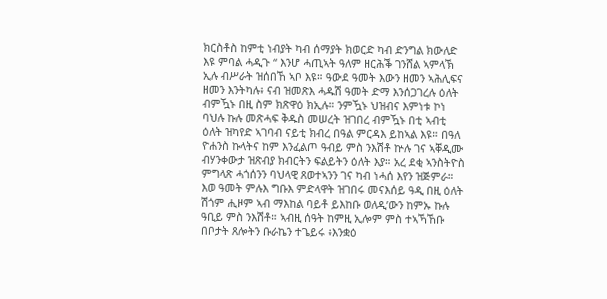ክርስቶስ ከምቲ ነብያት ካብ ሰማያት ክወርድ ካብ ድንግል ክውለድ እዩ ምባል ሓዲጉ “ እንሆ ሓጢኣት ዓለም ዘርሕቕ ገንሸል ኣምላኽ ኢሉ ብሥራት ዝሰበኸ ኣቦ እዩ። ዓውደ ዓመት እውን ዘመን ኣሕሊፍና ዘመን እንትካሉ፥ ናብ ዝመጽእ ሓዱሽ ዓመት ድማ እንሰጋገረሉ ዕለት ብምዃኑ በዚ ስም ክጽዋዕ ክኢሉ። ንምዃኑ ህዝብና እምነቱ ኮነ ባህሉ ኩሉ መጽሓፍ ቅዱስ መሠረት ዝገበረ ብምዃኑ በቲ ኣብቲ ዕለት ዝካየድ ኣገባብ ናይቲ ክብረ በዓል ምርዳእ ይከኣል እዩ። በዓለ ዮሐንስ ኩላትና ከም እንፈልጦ ዓብይ ምስ ንእሽቶ ኵሉ ገና ኣቐዲሙ ብሃንቀውታ ዝጽብያ ክብርትን ፍልይትን ዕለት እያ። አረ ደቂ ኣንስትዮስ ምግላጽ ሓጎሰንን ባህላዊ ጸወተኣንን ገና ካብ ነሓሰ እየን ዝጅምራ። እወ ዓመት ምሉእ ግቡእ ምድላዋት ዝገበሩ መናእሰይ ዓዲ በዚ ዕለት ሽጎም ሒዞም ኣብ ማእከል ባይቶ ይእከቡ ወለዲ’ውን ከምኡ ኩሉ ዓቢይ ምስ ንእሽቶ። ኣብዚ ሰዓት ከምዚ ኢሎም ምስ ተኣኻኸቡ በቦታት ጸሎትን ቡራኬን ተጌይሩ ፥እንቋዕ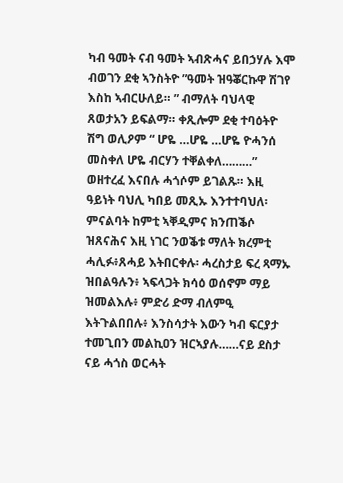ካብ ዓመት ናብ ዓመት ኣብጽሓና ይበኃሃሉ እሞ ብወገን ደቂ ኣንስትዮ ”ዓመት ዝዓቖርኩዋ ሽገየ እስከ ኣብርሁለይ። ” ብማለት ባህላዊ ጸወታአን ይፍልማ። ቀጺሎም ደቂ ተባዕትዮ ሽግ ወሊዖም “ ሆዬ …ሆዬ …ሆዬ ዮሓንሰ መስቀለ ሆዬ ብርሃን ተቐልቀለ………” ወዘተረፈ እናበሉ ሓጎሶም ይገልጹ። እዚ ዓይነት ባህሊ ካበይ መጺኡ እንተተባህለ፡ ምናልባት ከምቲ ኣቐዲምና ክንጠቕሶ ዝጸናሕና እዚ ነገር ንወቕቱ ማለት ክረምቲ ሓሊፉ፥ጸሓይ እትበርቀሉ፡ ሓረስታይ ፍረ ጻማኡ ዝበልዓሉን፥ ኣፍላጋት ክሳዕ ወሰኖም ማይ ዝመልእሉ፥ ምድሪ ድማ ብለምዒ እትጉልበበሉ፥ እንስሳታት እውን ካብ ፍርያታ ተመጊበን መልኪዐን ዝርኣያሉ……ናይ ደስታ ናይ ሓጎስ ወርሓት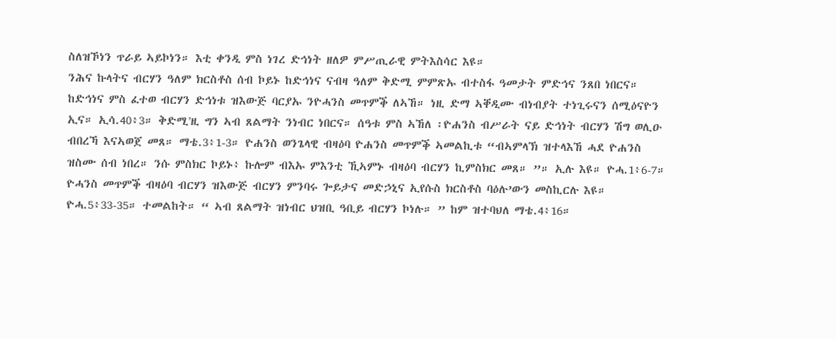ስለዝኾነን ጥራይ ኣይኮነን። እቲ ቀንዲ ምስ ነገረ ድኅነት ዘለዎ ምሥጢራዊ ምትእስሳር እዩ።
ንሕና ኩላትና ብርሃን ዓለም ክርስቶስ ሰብ ኮይኑ ከድኅነና ናብዛ ዓለም ቅድሚ ምምጽኡ ብተስፋ ዓመታት ምድኅና ንጸበ ነበርና። ከድኅነና ምስ ፈተወ ብርሃን ድኅነቱ ዝእውጅ ባርያኡ ንዮሓንስ መጥምቕ ለኣኸ። ነዚ ድማ ኣቐዲሙ ብነብያት ተነጊሩናን ሰሚዕናዮን ኢና። ኢሳ.40፥3። ቅድሚ'ዚ ግን ኣብ ጸልማት ንነብር ነበርና። ሰዓቱ ምስ ኣኸለ ፡ዮሐንስ ብሥራት ናይ ድኅነት ብርሃን ሽግ ወሊዑ ብበረኻ እናኣወጀ መጸ። ማቴ.3፥1-3። ዮሐንስ ወንጌላዊ ብዛዕባ ዮሐንስ መጥምቕ ኣመልኪቱ “ብኣምላኽ ዝተላእኸ ሓደ ዮሐንስ ዝስሙ ሰብ ነበረ። ንሱ ምስክር ኮይኑ፥ ኩሎም ብእኡ ምእንቲ ኺኣምኑ ብዛዕባ ብርሃን ኪምስክር መጸ። ”። ኢሉ እዩ። ዮሓ.1፥6-7። ዮሓንስ መጥምቕ ብዛዕባ ብርሃን ዝእውጅ ብርሃን ምንባሩ ጐይታና መድኃኒና ኢየሱስ ክርስቶስ ባዕሉ’ውን መስኪርሉ እዩ። ዮሓ.5፥33-35። ተመልከት። “ ኣብ ጸልማት ዝነብር ህዝቢ ዓቢይ ብርሃን ኮነሉ። ” ከም ዝተባህለ ማቴ.4፥16።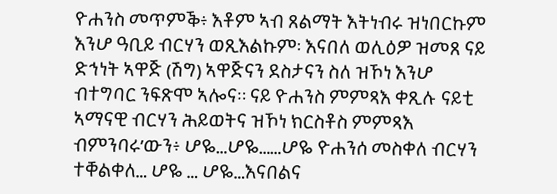ዮሐንስ መጥምቕ፥ እቶም ኣብ ጸልማት እትነብሩ ዝነበርኩም እንሆ ዓቢይ ብርሃን ወጺእልኩም፡ እናበለ ወሊዕዎ ዝመጸ ናይ ድኅነት ኣዋጅ (ሽግ) ኣዋጅናን ደስታናን ስለ ዝኾነ እንሆ ብተግባር ንፍጽሞ ኣሎና። ናይ ዮሐንስ ምምጻእ ቀጺሉ ናይቲ ኣማናዊ ብርሃን ሕይወትና ዝኾነ ክርስቶስ ምምጻእ ብምንባሩ’ውን፥ ሆዬ…ሆዬ……ሆዬ ዮሐንሰ መስቀለ ብርሃን ተቐልቀለ… ሆዬ … ሆዬ…እናበልና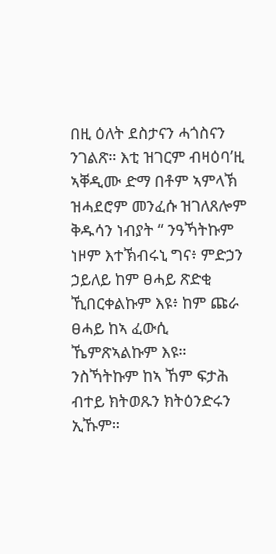በዚ ዕለት ደስታናን ሓጎስናን ንገልጽ። እቲ ዝገርም ብዛዕባ’ዚ ኣቐዲሙ ድማ በቶም ኣምላኽ ዝሓደሮም መንፈሱ ዝገለጸሎም ቅዱሳን ነብያት “ ንዓኻትኩም ነዞም እተኽብሩኒ ግና፥ ምድኃን ኃይለይ ከም ፀሓይ ጽድቂ ኺበርቀልኩም እዩ፥ ከም ጩራ ፀሓይ ከኣ ፈውሲ ኼምጽኣልኩም እዩ። ንስኻትኩም ከኣ ኸም ፍታሕ ብተይ ክትወጹን ክትዕንድሩን ኢኹም።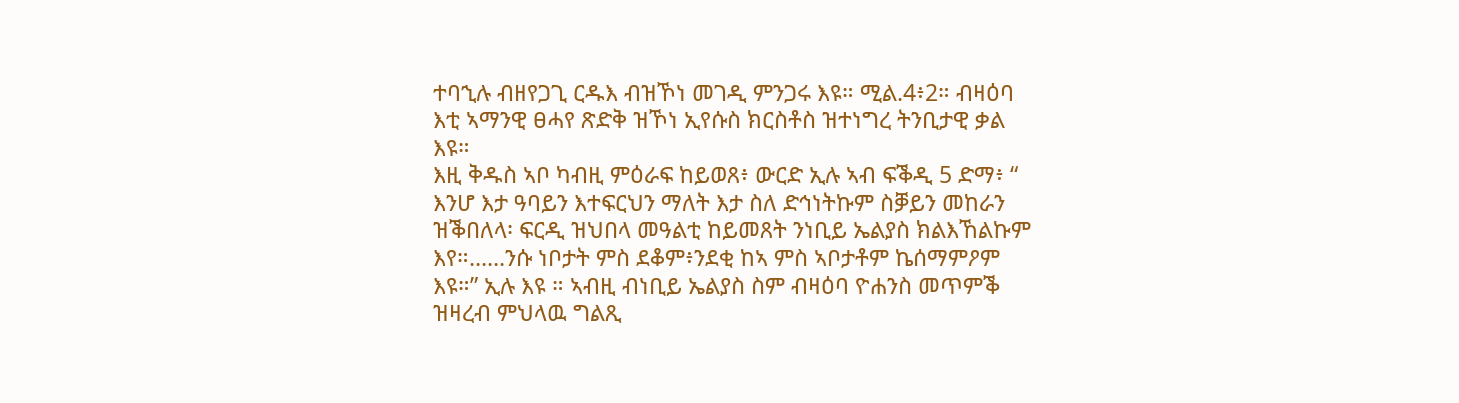ተባኂሉ ብዘየጋጊ ርዱእ ብዝኾነ መገዲ ምንጋሩ እዩ። ሚል.4፥2። ብዛዕባ እቲ ኣማንዊ ፀሓየ ጽድቅ ዝኾነ ኢየሱስ ክርስቶስ ዝተነግረ ትንቢታዊ ቃል እዩ።
እዚ ቅዱስ ኣቦ ካብዚ ምዕራፍ ከይወጸ፥ ውርድ ኢሉ ኣብ ፍቕዲ 5 ድማ፥ “ እንሆ እታ ዓባይን እተፍርህን ማለት እታ ስለ ድኅነትኩም ስቓይን መከራን ዝቕበለላ፡ ፍርዲ ዝህበላ መዓልቲ ከይመጸት ንነቢይ ኤልያስ ክልእኸልኩም እየ።……ንሱ ነቦታት ምስ ደቆም፥ንደቂ ከኣ ምስ ኣቦታቶም ኬሰማምዖም እዩ።” ኢሉ እዩ ። ኣብዚ ብነቢይ ኤልያስ ስም ብዛዕባ ዮሐንስ መጥምቕ ዝዛረብ ምህላዉ ግልጺ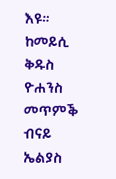እዩ። ከመይሲ ቅዱስ ዮሐንስ መጥምቕ ብናይ ኤልያስ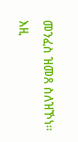መንፈስ ዝመጸ ስለዝኾነ። እዚ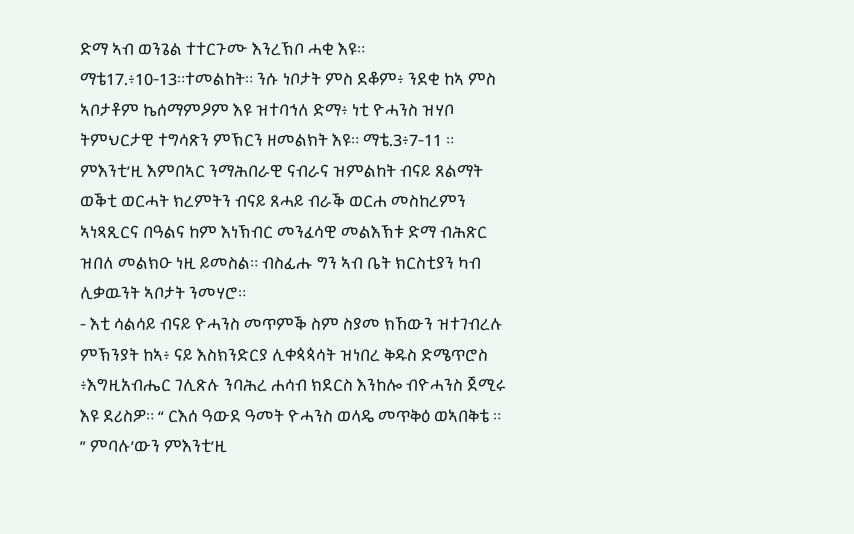ድማ ኣብ ወንጌል ተተርጉሙ እንረኽቦ ሓቂ እዩ። ማቴ17.፥10-13።ተመልከት። ንሱ ነቦታት ምስ ደቆም፥ ንደቂ ከኣ ምስ ኣቦታቶም ኬሰማምዖም እዩ ዝተባኅለ ድማ፥ ነቲ ዮሓንስ ዝሃቦ ትምህርታዊ ተግሳጽን ምኽርን ዘመልክት እዩ። ማቴ.3፥7-11 ።
ምእንቲ’ዚ እምበኣር ንማሕበራዊ ናብራና ዝምልከት ብናይ ጸልማት ወቕቲ ወርሓት ክረምትን ብናይ ጸሓይ ብራቕ ወርሐ መስከረምን ኣነጻጺርና በዓልና ከም እነኽብር መንፈሳዊ መልእኽቱ ድማ ብሕጽር ዝበለ መልክዑ ነዚ ይመስል። ብስፊሑ ግን ኣብ ቤት ክርስቲያን ካብ ሊቃዉንት ኣቦታት ንመሃሮ።
- እቲ ሳልሳይ ብናይ ዮሓንስ መጥምቕ ስም ስያመ ክኸውን ዝተገብረሉ ምኽንያት ከኣ፥ ናይ እስክንድርያ ሊቀጳጳሳት ዝነበረ ቅዱስ ድሜጥሮስ ፥እግዚአብሔር ገሊጽሉ ንባሕረ ሐሳብ ክደርስ እንከሎ ብዮሓንስ ጀሚሩ እዩ ደሪስዎ። “ ርእሰ ዓውደ ዓመት ዮሓንስ ወላዴ መጥቅዕ ወኣበቅቴ ። ” ምባሉ’ውን ምእንቲ’ዚ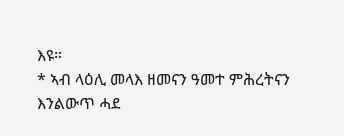እዩ።
* ኣብ ላዕሊ መላእ ዘመናን ዓመተ ምሕረትናን እንልውጥ ሓደ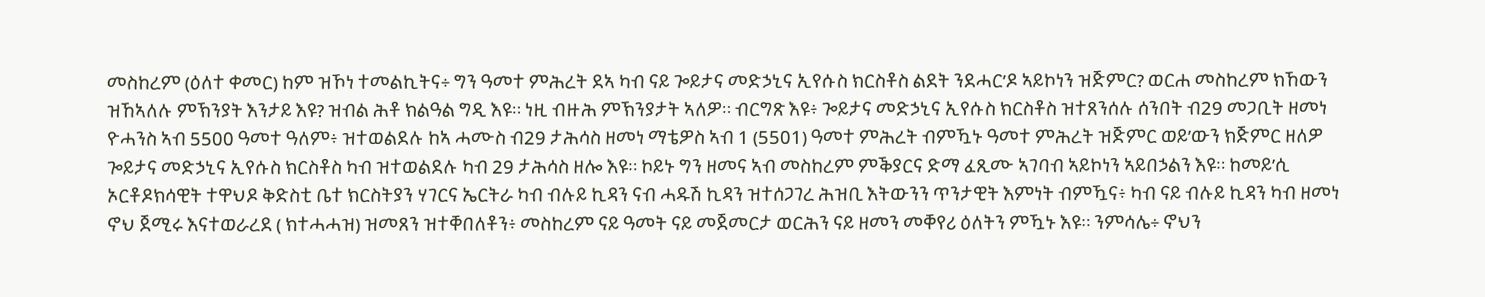መስከረም (ዕለተ ቀመር) ከም ዝኾነ ተመልኪትና÷ ግን ዓመተ ምሕረት ደኣ ካብ ናይ ጐይታና መድኃኒና ኢየሱስ ክርስቶስ ልደት ንደሓር’ዶ ኣይኮነን ዝጅምር? ወርሐ መስከረም ክኸውን ዝኸኣለሉ ምኽንያት እንታይ እዩ? ዝብል ሕቶ ክልዓል ግዲ እዩ። ነዚ ብዙሕ ምኽንያታት ኣለዎ። ብርግጽ እዩ፥ ጐይታና መድኃኒና ኢየሱስ ክርስቶስ ዝተጸንሰሉ ሰንበት ብ29 መጋቢት ዘመነ ዮሓንስ ኣብ 5500 ዓመተ ዓለም፥ ዝተወልደሉ ከኣ ሓሙስ ብ29 ታሕሳስ ዘመነ ማቴዎስ ኣብ 1 (5501) ዓመተ ምሕረት ብምዃኑ ዓመተ ምሕረት ዝጅምር ወይ’ውን ክጅምር ዘለዎ ጐይታና መድኃኒና ኢየሱስ ክርስቶስ ካብ ዝተወልደሉ ካብ 29 ታሕሳስ ዘሎ እዩ። ኮይኑ ግን ዘመና ኣብ መስከረም ምቕያርና ድማ ፈጺሙ ኣገባብ ኣይኮነን ኣይበኃልን እዩ። ከመይ’ሲ ኦርቶዶክሳዊት ተዋህዶ ቅድስቲ ቤተ ክርስትያን ሃገርና ኤርትራ ካብ ብሉይ ኪዳን ናብ ሓዱሽ ኪዳን ዝተሰጋገረ ሕዝቢ እትውንን ጥንታዊት እምነት ብምዃና፥ ካብ ናይ ብሉይ ኪዳን ካብ ዘመነ ኖህ ጀሚሩ እናተወራረደ ( ክተሓሓዝ) ዝመጸን ዝተቐበለቶን፥ መስከረም ናይ ዓመት ናይ መጀመርታ ወርሕን ናይ ዘመን መቐየሪ ዕለትን ምዃኑ እዩ። ንምሳሌ÷ ኖህን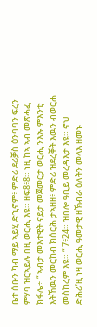ቤተ ሰቡን ካብ ማይ ኣይሂ ድኂኖም፥ ምድሪ ደሪቓስ ዕንባባን ፍረን ምሃባ ዝርኣይሉ በዚ ወርሒ እዩ። ዘፍ8፥8። ነዚ ከኣ ኣብ መጽሓፈ ክፋሌ÷ “ ኣብታ መእተዊት ናይታ መጀመርታ ወርሒ ንእኡ ምእንቲ እትኸዉን መርከብ ክሰርሕ ታኣዘዘ፥ ምድሪ ዝደረቐት እዉን ብወርሐ መስከረም እዩ። “ 7፥24። ዝበሎ ዓቢይ መረዳእታ እዩ። ኖህ ድሕሪ’ዚ ነዛ ወርሒ ዓመታዊ ዘኽብራ ዕለትን መላእ ዘመኑ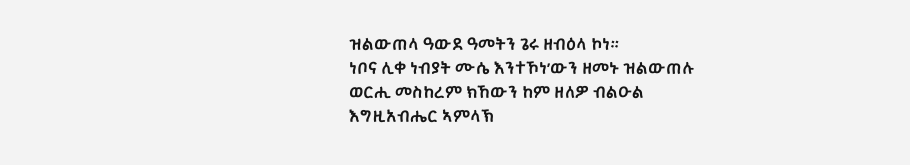ዝልውጠላ ዓውደ ዓመትን ጌሩ ዘብዕላ ኮነ።
ነቦና ሊቀ ነብያት ሙሴ እንተኾነ’ውን ዘመኑ ዝልውጠሉ ወርሒ መስከረም ክኸውን ከም ዘለዎ ብልዑል እግዚአብሔር ኣምላኽ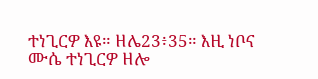ተነጊርዎ እዩ። ዘሌ23፥35። እዚ ነቦና ሙሴ ተነጊርዎ ዘሎ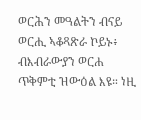ወርሕን መዓልትን ብናይ ወርሒ ኣቆጻጽራ ኮይኑ፥ ብእብራውያን ወርሐ ጥቅምቲ ዝውዕል እዩ። ነዚ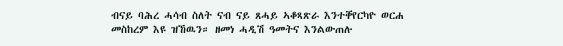ብናይ ባሕረ ሓሳብ ስለት ናብ ናይ ጸሓይ ኣቆጻጽራ እንተቐየርካዮ ወርሐ መስከረም እዩ ዝኸዉን። ዘመነ ሓዲሽ ዓመትና እንልውጠሉ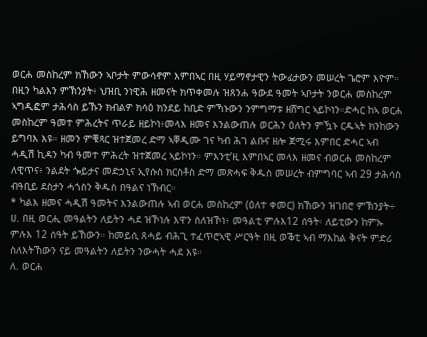ወርሐ መስከረም ክኸውን ኣቦታት ምውሳኖም እምበኣር በዚ ሃይማኖታዊን ትውፊታውን መሠረት ጌሮም እዮም። በዚን ካልእን ምኽንያት፥ ህዝቢ ንነዊሕ ዘመናት ክጥቀመሉ ዝጸንሐ ዓውደ ዓመት ኣቦታት ንወርሐ መስከረም ኣግዲፎም ታሕሳስ ይኹን ክብልዎ ክሳዕ ክንደይ ከቢድ ምኻኑውን ንምግማቱ ዘሸግር ኣይኮነን።ድሓር ከኣ ወርሐ መስከረም ዓመተ ምሕረትና ጥራይ ዘይኮነ፥መላእ ዘመና እንልውጠሉ ወርሕን ዕለትን ምዃኑ ርዱኣት ክንከውን ይግባእ እዩ። ዘመን ምቑጻር ዝተጀመረ ድማ ኣቐዲሙ ገና ካብ ሕገ ልቡና ዘሎ ጀሚሩ እምበር ድሓር ኣብ ሓዲሽ ኪዳን ካብ ዓመተ ምሕረት ዝተጀመረ ኣይኮነን። ምእንቲ’ዚ እምበኣር መላእ ዘመና ብወርሐ መስከረም ለዊጥና፥ ንልደት ጐይታና መድኃኒና ኢየሱስ ክርስቶስ ድማ መጽሓፍ ቅዱስ መሠረት ብምግባር ኣብ 29 ታሕሳስ ብዓቢይ ደስታን ሓጎስን ቅዱስ በዓልና ነኽብር።
* ካልእ ዘመና ሓዲሽ ዓመትና እንልውጠሉ ኣብ ወርሐ መስከረም (ዕለተ ቀመር) ክኸውን ዝገበሮ ምኽንያት÷
ሀ. በዚ ወርሒ መዓልትን ለይትን ሓደ ዝኾነሉ እዋን ስለዝኾነ፥ መዓልቲ ምሉእ12 ሰዓት፡ ለይቲውን ከምኡ ምሉእ 12 ሰዓት ይኸውን። ከመይሲ ጸሓይ ብሕጊ ተፈጥሮኣዊ ሥርዓት በዚ ወቕቲ ኣብ ማእከል ቅናት ምድሪ ስለእትኸውን ናይ መዓልትን ለይትን ንውሓት ሓደ እዩ።
ለ. ወርሐ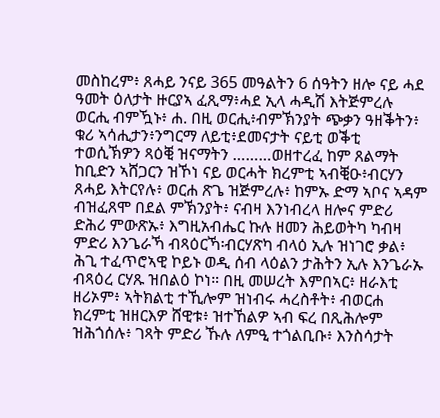መስከረም፥ ጸሓይ ንናይ 365 መዓልትን 6 ሰዓትን ዘሎ ናይ ሓደ ዓመት ዕለታት ዙርያኣ ፈጺማ፥ሓደ ኢላ ሓዲሽ እትጅምረሉ ወርሒ ብምዃኑ፥ ሐ. በዚ ወርሒ፥ብምኽንያት ጭቃን ዓዘቕትን፥ ቁሪ ኣሳሒታን፥ንግርማ ለይቲ፥ደመናታት ናይቲ ወቕቲ ተወሲኽዎን ጻዕቒ ዝናማትን ………ወዘተረፈ ከም ጸልማት ከቢድን ኣሸጋርን ዝኾነ ናይ ወርሓት ክረምቲ ኣብቒዑ፥ብርሃን ጸሓይ እትርየሉ፥ ወርሐ ጽጌ ዝጅምረሉ፥ ከምኡ ድማ ኣቦና ኣዳም ብዝፈጸሞ በደል ምኽንያት፥ ናብዛ እንነብረላ ዘሎና ምድሪ ድሕሪ ምውጽኡ፥ እግዚአብሔር ኩሉ ዘመን ሕይወትካ ካብዛ ምድሪ እንጌራኻ ብጻዕርኻ፡ብርሃጽካ ብላዕ ኢሉ ዝነገሮ ቃል፥ ሕጊ ተፈጥሮኣዊ ኮይኑ ወዲ ሰብ ላዕልን ታሕትን ኢሉ እንጌራኡ ብጻዕረ ርሃጹ ዝበልዕ ኮነ። በዚ መሠረት እምበኣር፥ ዘራእቲ ዘሪኦም፥ ኣትክልቲ ተኺሎም ዝነብሩ ሓረስቶት፥ ብወርሐ ክረምቲ ዝዘርእዎ ሸዊቱ፥ ዝተኸልዎ ኣብ ፍረ በጺሕሎም ዝሕጎሰሉ፥ ገጻት ምድሪ ኹሉ ለምዒ ተጎልቢቡ፥ እንስሳታት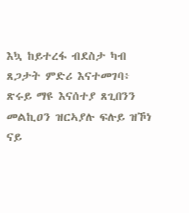እኳ ከይተረፋ ብደስታ ካብ ጸጋታት ምድሪ እናተመገባ፥ ጽሩይ ማዩ እናሰተያ ጸጊበንን መልኪዐን ዝርኣያሉ ፍሉይ ዝኾነ ናይ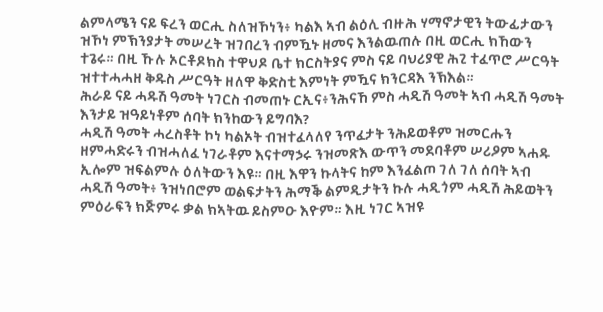ልምላሜን ናይ ፍረን ወርሒ ስለዝኾነን፥ ካልእ ኣብ ልዕሊ ብዙሕ ሃማኖታዊን ትውፊታውን ዝኾነ ምኽንያታት መሠረት ዝገበረን ብምዃኑ ዘመና እንልዉጠሉ በዚ ወርሒ ክኸውን ተጌሩ። በዚ ኹሉ ኦርቶዶክስ ተዋህዶ ቤተ ክርስትያና ምስ ናይ ባህሪያዊ ሕጊ ተፈጥሮ ሥርዓት ዝተተሓሓዘ ቅዱስ ሥርዓት ዘለዋ ቅድስቲ እምነት ምዃና ክንርዳእ ንኽእል።
ሕራይ ናይ ሓዱሽ ዓመት ነገርስ ብመጠኑ ርኢና፥ንሕናኸ ምስ ሓዲሽ ዓመት ኣብ ሓዲሽ ዓመት እንታይ ዝዓይነቶም ሰባት ክንከውን ይግባእ?
ሓዲሽ ዓመት ሓረስቶት ኮነ ካልኦት ብዝተፈላለየ ንጥፈታት ንሕይወቶም ዝመርሑን ዘምሓድሩን ብዝሓለፈ ነገራቶም እናተማኃሩ ንዝመጽእ ውጥን መደባቶም ሠሪዖም ኣሐዱ ኢሎም ዝፍልምሉ ዕለትውን እዩ። በዚ እዋን ኩላትና ከም እንፈልጦ ገለ ገለ ሰባት ኣብ ሓዲሽ ዓመት፥ ንዝነበሮም ወልፍታትን ሕማቕ ልምዲታትን ኩሉ ሓዲጎም ሓዲሽ ሕይወትን ምዕራፍን ክጅምሩ ቃል ክኣትዉ ይስምዑ እዮም። እዚ ነገር ኣዝዩ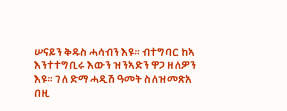ሠናይን ቅዱስ ሓሳብን እዩ። ብተግባር ከኣ እንተተግቢሩ እውን ዝንኣድን ዋጋ ዘለዎን እዩ። ገለ ድማ ሓዲሽ ዓመት ስለዝመጽአ በዚ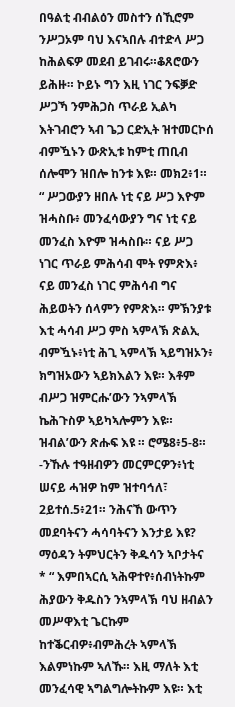በዓልቲ ብብልዕን መስተን ሰኺሮም ንሥጋኦም ባህ እናኣበሉ ብተድላ ሥጋ ከሕልፍዎ መደብ ይገብሩ።ቆጸሮውን ይሕዙ። ኮይኑ ግን እዚ ነገር ንፍቓድ ሥጋኻ ንምሕጋስ ጥራይ ኢልካ እትገብሮን ኣብ ጌጋ ርድኢት ዝተመርኮሰ ብምዃኑን ውጽኢቱ ከምቲ ጠቢብ ሰሎሞን ዝበሎ ከንቱ እዩ። መክ2፥1። “ ሥጋውያን ዘበሉ ነቲ ናይ ሥጋ እዮም ዝሓስቡ፥ መንፈሳውያን ግና ነቲ ናይ መንፈስ እዮም ዝሓስቡ። ናይ ሥጋ ነገር ጥራይ ምሕሳብ ሞት የምጽእ፥ ናይ መንፈስ ነገር ምሕሳብ ግና ሕይወትን ሰላምን የምጽእ። ምኽንያቱ እቲ ሓሳብ ሥጋ ምስ ኣምላኽ ጽልኢ ብምዃኑ፥ነቲ ሕጊ ኣምላኽ ኣይግዝኦን፥ ክግዝኦውን ኣይክእልን እዩ። እቶም ብሥጋ ዝምርሑ’ውን ንኣምላኽ ኬሕጉስዎ ኣይካኣሎምን እዩ። ዝብል’ውን ጽሑፍ እዩ ። ሮሜ8፥5-8። -ንኹሉ ተዓዘብዎን መርምርዎን፥ነቲ ሠናይ ሓዝዎ ከም ዝተባኅለ፣ 2ይተሰ.5፥21። ንሕናኸ ውጥን መደባትናን ሓሳባትናን እንታይ እዩ?
ማዕዳን ትምህርትን ቅዱሳን ኣቦታትና
* “ እምበኣርሲ ኣሕዋተየ፥ሰብነትኩም ሕያውን ቅዱስን ንኣምላኽ ባህ ዘብልን መሥዋእቲ ጌርኩም ከተቕርብዎ፥ብምሕረት ኣምላኽ እልምነኩም ኣለኹ። እዚ ማለት እቲ መንፈሳዊ ኣግልግሎትኩም እዩ። እቲ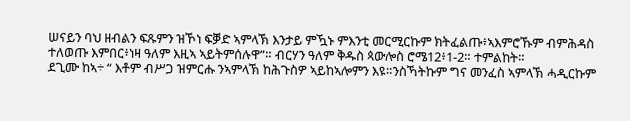ሠናይን ባህ ዘብልን ፍጹምን ዝኾነ ፍቓድ ኣምላኽ እንታይ ምዃኑ ምእንቲ መርሚርኩም ክትፈልጡ፥ኣእምሮኹም ብምሕዳስ ተለወጡ እምበር፥ነዛ ዓለም እዚኣ ኣይትምሰሉዋ”። ብርሃን ዓለም ቅዱስ ጳውሎስ ሮሜ12፥1-2። ተምልከት።
ደጊሙ ከኣ÷ “ እቶም ብሥጋ ዝምርሑ ንኣምላኽ ከሕጉስዎ ኣይከኣሎምን እዩ።ንስኻትኩም ግና መንፈስ ኣምላኽ ሓዲርኩም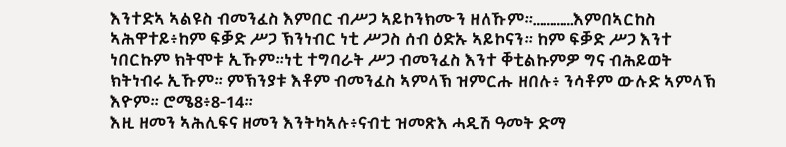እንተድኣ ኣልዩስ ብመንፈስ እምበር ብሥጋ ኣይኮንክሙን ዘለኹም።…………እምበኣርከስ ኣሕዋተይ፥ከም ፍቓድ ሥጋ ኽንነብር ነቲ ሥጋስ ሰብ ዕድኡ ኣይኮናን። ከም ፍቓድ ሥጋ እንተ ነበርኩም ክትሞቱ ኢኹም።ነቲ ተግባራት ሥጋ ብመንፈስ እንተ ቐቲልኩምዎ ግና ብሕይወት ክትነብሩ ኢኹም። ምኽንያቱ እቶም ብመንፈስ ኣምላኽ ዝምርሑ ዘበሉ፥ ንሳቶም ውሉድ ኣምላኽ እዮም። ሮሜ8፥8-14።
እዚ ዘመን ኣሕሊፍና ዘመን እንትካኣሉ፥ናብቲ ዝመጽእ ሓዲሽ ዓመት ድማ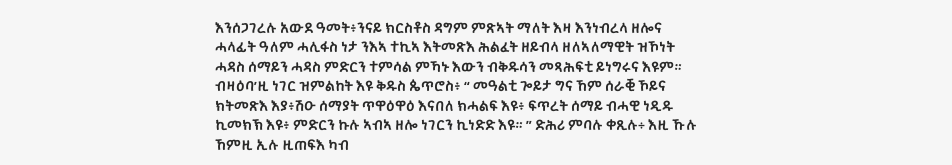እንሰጋገረሉ አውደ ዓመት፥ንናይ ክርስቶስ ዳግም ምጽኣት ማለት እዛ እንነብረላ ዘሎና ሓላፊት ዓለም ሓሊፋስ ነታ ንእኣ ተኪኣ እትመጽእ ሕልፈት ዘይብላ ዘለኣለማዊት ዝኾነት ሓዳስ ሰማይን ሓዳስ ምድርን ተምሳል ምኻኑ እውን ብቅዱሳን መጻሕፍቲ ይነግሩና እዩም። ብዛዕባ’ዚ ነገር ዝምልከት እዩ ቅዱስ ጴጥሮስ፥ “ መዓልቲ ጐይታ ግና ኸም ሰራቒ ኾይና ክትመጽእ እያ፥ሽዑ ሰማያት ጥዋዕዋዕ እናበለ ክሓልፍ እዩ፥ ፍጥረት ሰማይ ብሓዊ ነዲዱ ኪመክኽ እዩ፥ ምድርን ኩሉ ኣብኣ ዘሎ ነገርን ኪነድድ እዩ። ” ድሕሪ ምባሉ ቀጺሉ÷ እዚ ኹሉ ኸምዚ ኢሉ ዚጠፍእ ካብ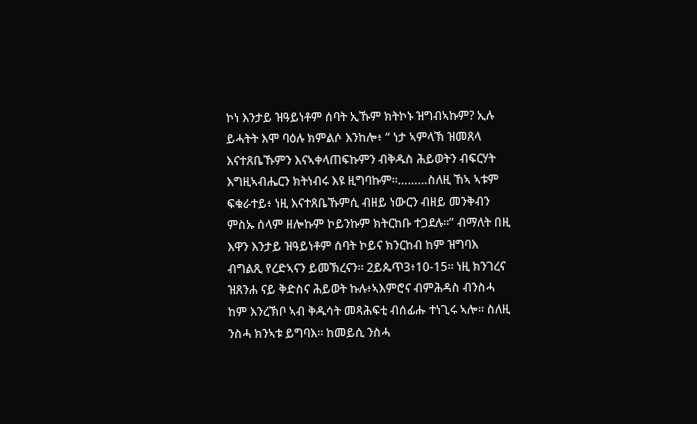ኮነ እንታይ ዝዓይነቶም ሰባት ኢኹም ክትኮኑ ዝግብኣኩም? ኢሉ ይሓትት እሞ ባዕሉ ክምልሶ እንከሎ፥ “ ነታ ኣምላኽ ዝመጸላ እናተጸቤኹምን እናኣቀላጠፍኩምን ብቅዱስ ሕይወትን ብፍርሃት እግዚኣብሔርን ክትነብሩ እዩ ዚግባኩም።………ስለዚ ኸኣ ኣቱም ፍቁራተይ፥ ነዚ እናተጸቤኹምሲ ብዘይ ነውርን ብዘይ መንቅብን ምስኡ ሰላም ዘሎኩም ኮይንኩም ክትርከቡ ተጋደሉ።” ብማለት በዚ እዋን እንታይ ዝዓይነቶም ሰባት ኮይና ክንርከብ ከም ዝግባእ ብግልጺ የረድኣናን ይመኽረናን። 2ይጴጥ3፥10-15። ነዚ ክንገረና ዝጸንሐ ናይ ቅድስና ሕይወት ኩሉ፥ኣእምሮና ብምሕዳስ ብንስሓ ከም እንረኽቦ ኣብ ቅዱሳት መጻሕፍቲ ብሰፊሑ ተነጊሩ ኣሎ። ስለዚ ንስሓ ክንኣቱ ይግባእ። ከመይሲ ንስሓ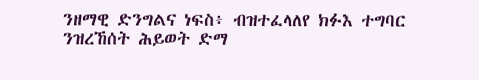ንዘማዊ ድንግልና ነፍስ፥ ብዝተፈላለየ ክፉእ ተግባር ንዝረኸሰት ሕይወት ድማ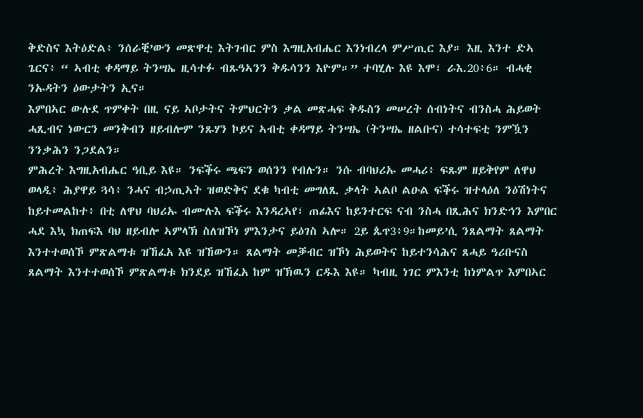ቅድስና እትዕድል፥ ንሰራቒ’ውን መጽዋቲ እትገብር ምስ እግዚአብሔር እንነብረላ ምሥጢር እያ። እዚ እንተ ድኣ ጌርና፥ “ ኣብቲ ቀዳማይ ትንሣኤ ዚሳተፉ ብጹዓኣንን ቅዱሳንን እዮም።” ተባሂሉ እዩ እሞ፣ ራእ.20፥6። ብሓቂ ንኡዳትን ዕውታትን ኢና።
እምበኣር ውሉደ ጥምቀት በዚ ናይ ኣቦታትና ትምህርትን ቃል መጽሓፍ ቅዱስን መሠረት ሰብነትና ብንስሓ ሕይወት ሓጺብና ነውርን መንቅብን ዘይብሎም ንጹሃን ኮይና ኣብቲ ቀዳማይ ትንሣኤ (ትንሣኤ ዘልቡና) ተሳተፍቲ ንምዃን ንንቃሕን ንጋደልን።
ምሕረት እግዚአብሔር ዓቢይ እዩ። ንፍቕሩ ጫፍን ወሰንን የብሉን። ንሱ ብባህሪኡ መሓሪ፥ ፍጹም ዘይቅየም ለዋህ ወላዲ፥ ሕያዋይ ጓሳ፥ ንሓና ብኃጢኣት ዝወድቅና ደቁ ካብቲ መግለጺ ቃላት ኣልቦ ልዑል ፍቕሩ ዝተላዕለ ንዕሽነትና ከይተመልከተ፥ በቲ ለዋህ ባህሪኡ ብሙሉእ ፍቕሩ እንዳረኣየ፣ ጠፊእና ከይንተርፍ ናብ ንስሓ በጺሕና ክንድኅን እምበር ሓደ እኳ ክጠፍእ ባህ ዘይብሎ ኣምላኽ ስለዝኾነ ምእንታና ይዕገስ ኣሎ። 2ይ ጴጥ3፥9።ከመይ’ሲ ንጸልማት ጸልማት እንተተወሰኾ ምጽልማቱ ዝኸፈአ እዩ ዝኸውን። ጸልማት መቓብር ዝኾነ ሕይወትና ከይተንሳሕና ጸሓይ ዓሪቡናስ ጸልማት እንተተወሰኾ ምጽልማቱ ክንደይ ዝኸፈአ ከም ዝኽዉን ርዱእ እዩ። ካብዚ ነገር ምእንቲ ከነምልጥ እምበኣር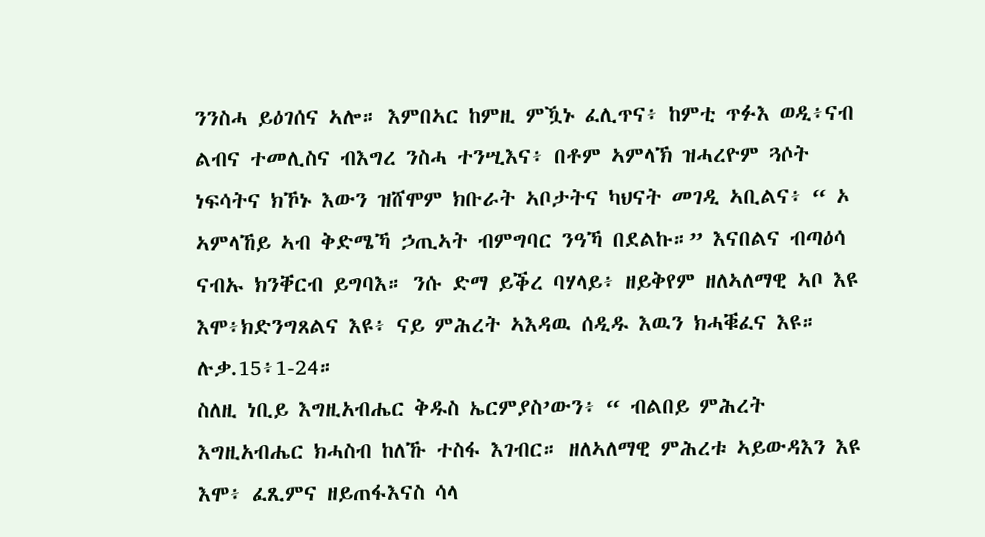ንንስሓ ይዕገሰና ኣሎ። እምበኣር ከምዚ ምዃኑ ፈሊጥና፥ ከምቲ ጥፉእ ወዲ፥ናብ ልብና ተመሊስና ብእግረ ንስሓ ተንሢእና፥ በቶም ኣምላኽ ዝሓረዮም ጓሶት ነፍሳትና ክኾኑ እውን ዝሸሞም ክቡራት ኣቦታትና ካህናት መገዲ ኣቢልና፥ “ ኦ ኣምላኸይ ኣብ ቅድሜኻ ኃጢኣት ብምግባር ንዓኻ በደልኩ።” እናበልና ብጣዕሳ ናብኡ ክንቐርብ ይግባእ። ንሱ ድማ ይቕረ ባሃላይ፥ ዘይቅየም ዘለኣለማዊ ኣቦ እዩ እሞ፥ክድንግጸልና እዩ፥ ናይ ምሕረት ኣእዳዉ ሰዲዱ እዉን ክሓቑፈና እዩ። ሉቃ.15፥1-24።
ስለዚ ነቢይ እግዚአብሔር ቅዱስ ኤርምያስ’ውን፥ “ ብልበይ ምሕረት እግዚአብሔር ክሓስብ ከለኹ ተስፋ እገብር። ዘለኣለማዊ ምሕረቱ ኣይውዳእን እዩ እሞ፥ ፈጺምና ዘይጠፋእናስ ሳላ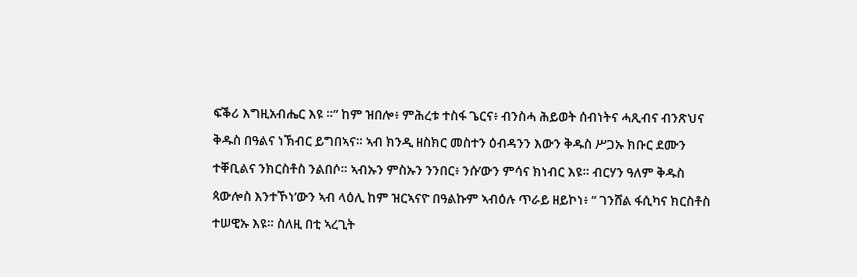ፍቕሪ እግዚአብሔር እዩ ።” ከም ዝበሎ፥ ምሕረቱ ተስፋ ጌርና፥ ብንስሓ ሕይወት ሰብነትና ሓጺብና ብንጽህና ቅዱስ በዓልና ነኽብር ይግበኣና። ኣብ ክንዲ ዘስክር መስተን ዕብዳንን እውን ቅዱስ ሥጋኡ ክቡር ደሙን ተቐቢልና ንክርስቶስ ንልበሶ። ኣብኡን ምስኡን ንንበር፥ ንሱ’ውን ምሳና ክነብር እዩ። ብርሃን ዓለም ቅዱስ ጳውሎስ እንተኾነ’ውን ኣብ ላዕሊ ከም ዝርኣናዮ በዓልኩም ኣብዕሉ ጥራይ ዘይኮነ፥ “ ገንሸል ፋሲካና ክርስቶስ ተሠዊኡ እዩ። ስለዚ በቲ ኣረጊት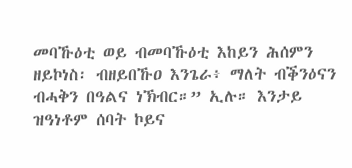መባኹዕቲ ወይ ብመባኹዕቲ እከይን ሕሰምን ዘይኮነስ፡ ብዘይበኹዐ እንጌራ፥ ማለት ብቕንዕናን ብሓቅን በዓልና ነኽብር።” ኢሉ። እንታይ ዝዓነቶም ሰባት ኮይና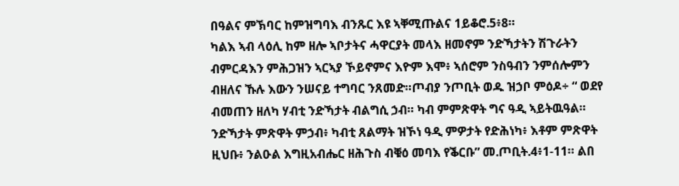በዓልና ምኽባር ከምዝግባእ ብንጹር እዩ ኣቐሚጡልና 1ይቆሮ.5፥8።
ካልእ ኣብ ላዕሊ ከም ዘሎ ኣቦታትና ሓዋርያት መላእ ዘመኖም ንድኻታትን ሽጉራትን ብምርዳእን ምሕጋዝን ኣርኣያ ኾይኖምና እዮም እሞ፥ ኣሰሮም ንስዓብን ንምሰሎምን ብዘለና ኹሉ እውን ንሠናይ ተግባር ንጸመድ።ጦብያ ንጦቢት ወዱ ዝኃቦ ምዕዶ÷ “ ወደየ ብመጠን ዘለካ ሃብቲ ንድኻታት ብልግሲ ኃብ። ካብ ምምጽዋት ግና ዓዲ ኣይትዉዓል። ንድኻታት ምጽዋት ምኃብ፥ ካብቲ ጸልማት ዝኾነ ዓዲ ምዎታት የድሕነካ፥ እቶም ምጽዋት ዚህቡ፥ ንልዑል እግዚአብሔር ዘሕጉስ ብቑዕ መባእ የቕርቡ” መ.ጦቢት.4፥1-11። ልበ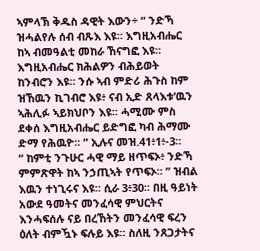ኣምላኽ ቅዱስ ዳዊት እውን÷ “ ንድኻ ዝሓልየሉ ሰብ ብጹእ እዩ። እግዚአብሔር ከኣ ብመዓልቲ መከራ ኸናግፎ እዩ። እግዚአብሔር ክሕልዎን ብሕይወት ከንብሮን እዩ። ንሱ ኣብ ምድሪ ሕጉስ ከም ዝኸዉን ኪገብሮ እዩ፥ ናብ ኢድ ጸላእቱ’ዉን ኣሕሊፉ ኣይክህቦን እዩ። ሓሚሙ ምስ ደቀሰ እግዚአብሔር ይድግፎ ካብ ሕማሙ ድማ የሕዉዮ። ” ኢሉና መዝ.41፥1፥-3።
“ ከምቲ ንጉሁር ሓዊ ማይ ዘጥፍኦ፥ ንድኻ ምምጽዋት ከኣ ንኃጢኣት የጥፍኦ። ” ዝብል እዉን ተነጊሩና እዩ። ሲራ 3፥30። በዚ ዓይነት አውደ ዓመትና መንፈሳዊ ምህርትና እንሓፍሰሉ ናይ በረኸትን መንፈሳዊ ፍረን ዕለት ብምዃኑ ፍሉይ እዩ። ስለዚ ንጸጋታትና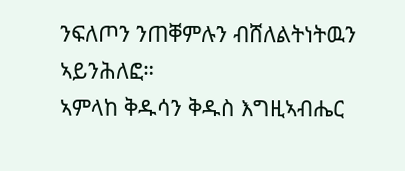ንፍለጦን ንጠቐምሉን ብሸለልትነትዉን ኣይንሕለፎ።
ኣምላከ ቅዱሳን ቅዱስ እግዚኣብሔር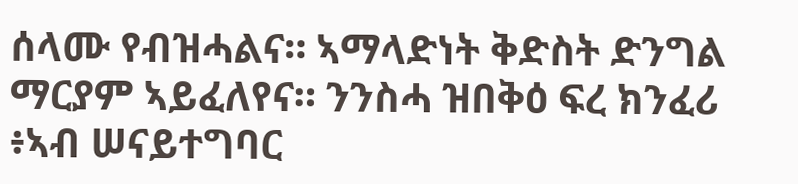ሰላሙ የብዝሓልና። ኣማላድነት ቅድስት ድንግል ማርያም ኣይፈለየና። ንንስሓ ዝበቅዕ ፍረ ክንፈሪ ፥ኣብ ሠናይተግባር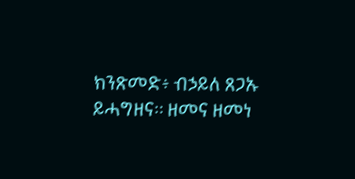ክንጽመድ፥ ብኃይለ ጸጋኡ ይሓግዘና። ዘመና ዘመነ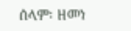ሰላም፡ ዘመነ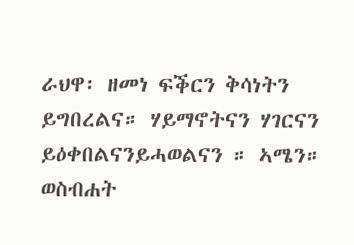ራህዋ፡ ዘመነ ፍቕርን ቅሳነትን ይግበረልና። ሃይማኖትናን ሃገርናን ይዕቀበልናንይሓወልናን ። ኣሜን።
ወስብሐት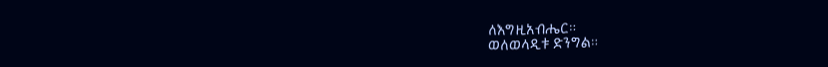ለእግዚአብሔር።
ወለወላዲቱ ድንግል።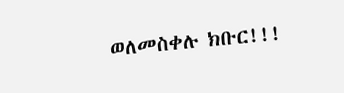ወለመስቀሉ ክቡር!!!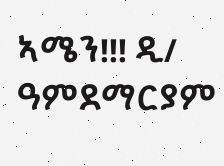ኣሜን!!! ዲ/ ዓምደማርያም